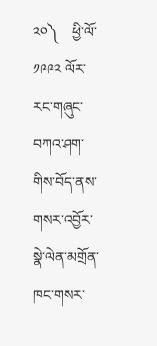༢༠༽    ཕྱི་ལོ་ ༡༩༩༢ ལོར་རང་གཞུང་བཀའ་ཤག་གིས་བོད་ནས་གསར་འབྱོར་སྣེ་ལེན་མགྲོན་ཁང་གསར་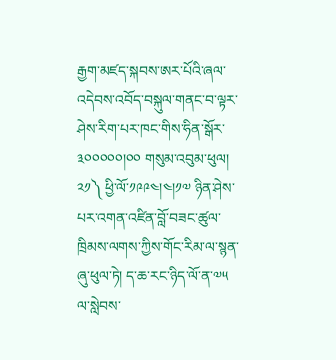རྒྱག་མཛད་སྐབས་ཨར་པོའི་ཞལ་འདེབས་འབོད་བསྐུལ་གནང་བ་ལྟར་ཤེས་རིག་པར་ཁང་གིས་ཧིན་སྒོར་ ༣༠༠༠༠༠།༠༠ གསུམ་འབུམ་ཕུལ།
༢༡༽ ཕྱི་ལོ་༡༩༩༤།༤།༡༧ ཉིན་ཤེས་པར་འགན་འཛིན་བློ་བཟང་ཚུལ་ཁྲིམས་ལགས་ཀྱིས་གོང་རིམ་ལ་སྙན་ཞུ་ཕུལ་ཏེ། ད་ཆ་རང་ཉིད་ལོ་ན་༧༥ ལ་སླེབས་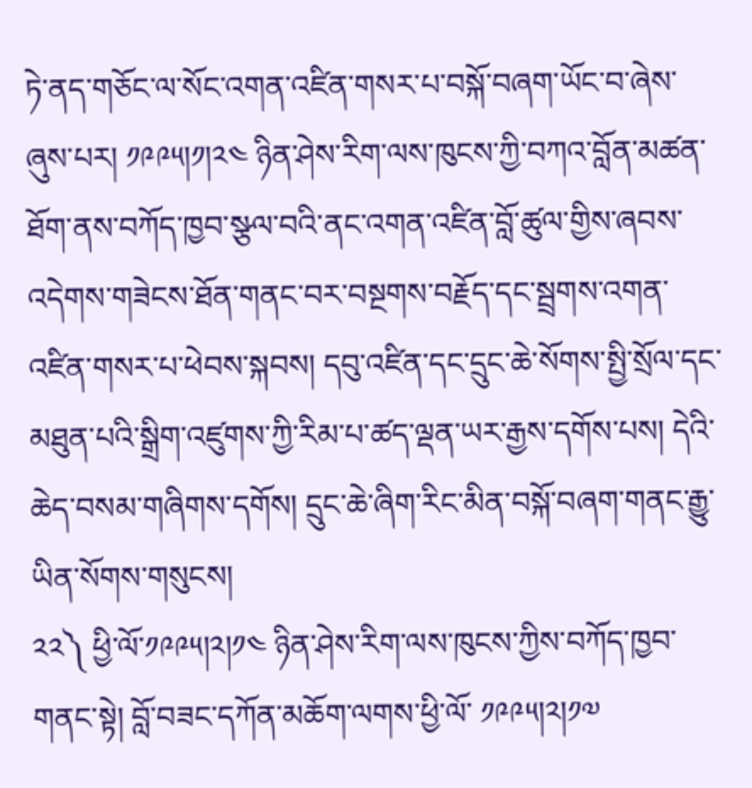ཏེ་ནད་གཅོང་ལ་སོང་འགན་འཛིན་གསར་པ་བསྐོ་བཞག་ཡོང་བ་ཞེས་ཞུས་པར། ༡༩༩༥།༡།༢༤ ཉིན་ཤེས་རིག་ལས་ཁུངས་ཀྱི་བཀའ་བློན་མཚན་ཐོག་ནས་བཀོད་ཁྱབ་སྩལ་བའི་ནང་འགན་འཛིན་བློ་ཚུལ་གྱིས་ཞབས་འདེགས་གཟེངས་ཐོན་གནང་བར་བསྔགས་བརྗོད་དང་སྦྲགས་འགན་འཛིན་གསར་པ་ཕེབས་སྐབས། དབུ་འཛིན་དང་དྲུང་ཆེ་སོགས་སྤྱི་སྲོལ་དང་མཐུན་པའི་སྒྲིག་འཛུགས་ཀྱི་རིམ་པ་ཚད་ལྡན་ཡར་རྒྱས་དགོས་པས། དེའི་ཆེད་བསམ་གཞིགས་དགོས། དྲུང་ཆེ་ཞིག་རིང་མིན་བསྐོ་བཞག་གནང་རྒྱུ་ཡིན་སོགས་གསུངས།
༢༢༽ ཕྱི་ལོ་༡༩༩༥།༢།༡༤ ཉིན་ཤེས་རིག་ལས་ཁུངས་ཀྱིས་བཀོད་ཁྱབ་གནང་སྟེ། བློ་བཟང་དཀོན་མཆོག་ལགས་ཕྱི་ལོ་ ༡༩༩༥།༢།༡༧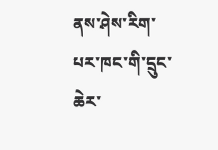ནས་ཤེས་རིག་པར་ཁང་གི་དྲུང་ཆེར་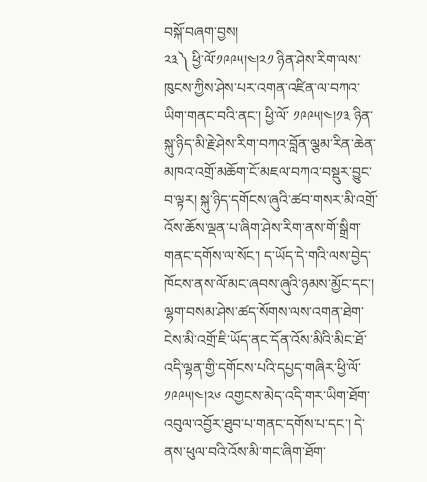བསྐོ་བཞག་བྱས།
༢༣༽ ཕྱི་ལོ་༡༩༩༥།༤།༢༡ ཉིན་ཤེས་རིག་ལས་ཁུངས་ཀྱིས་ཤེས་པར་འགན་འཛིན་ལ་བཀའ་ཡིག་གནང་བའི་ནང་། ཕྱི་ལོ་ ༡༩༩༥།༤།༡༣ ཉིན་སྐུ་ཉིད་མི་རྗེ་ཤེས་རིག་བཀའ་བློན་ལྕམ་རིན་ཆེན་མཁའ་འགྲོ་མཆོག་ངོ་མཇལ་བཀའ་བསྡུར་བྱུང་བ་ལྟར། སྐུ་ཉིད་དགོངས་ཞུའི་ཚབ་གསར་མི་འགྲོ་འོས་ཆོས་ལྡན་པ་ཞིག་ཤེས་རིག་ནས་གོ་སྒྲིག་གནང་དགོས་ལ་སོང་། ད་ཡོད་དེ་གའི་ལས་བྱེད་ཁོངས་ནས་ལོ་མང་ཞབས་ཞུའི་ཉམས་མྱོང་དང་། ལྷག་བསམ་ཤེས་ཚད་སོགས་ལས་འགན་ཐེག་ངེས་མི་འགྲོ་ཇི་ཡོད་ནང་དོན་འོས་མིའི་མིང་ཐོ་འདི་ལྷན་གྱི་དགོངས་པའི་དཔྱད་གཞིར་ཕྱི་ལོ་༡༩༩༥།༤།༢༦ འགྱངས་མེད་འདི་གར་ཡིག་ཐོག་འབུལ་འབྱོར་ཐུབ་པ་གནང་དགོས་པ་དང་། དེ་ནས་ཕུལ་བའི་འོས་མི་གང་ཞིག་ཐོག་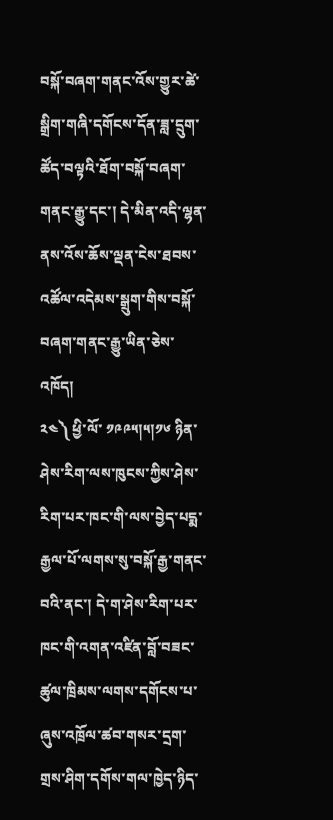བསྐོ་བཞག་གནང་འོས་གྱུར་ཚེ་སྒྲིག་གཞི་དགོངས་དོན་ཟླ་དྲུག་ཚོད་བལྟའི་ཐོག་བསྐོ་བཞག་གནང་རྒྱུ་དང་། དེ་མིན་འདི་ལྷན་ནས་འོས་ཆོས་ལྡན་ངེས་ཐབས་འཚོལ་འདེམས་སྒྲུག་གིས་བསྐོ་བཞག་གནང་རྒྱུ་ཡིན་ཅེས་འཁོད།
༢༤༽ ཕྱི་ལོ་ ༡༩༩༥།༥།༡༦ ཉིན་ཤེས་རིག་ལས་ཁུངས་ཀྱིས་ཤེས་རིག་པར་ཁང་གི་ལས་བྱེད་པདྨ་རྒྱལ་པོ་ལགས་སུ་བསྐོ་རྒྱ་གནང་བའི་ནང་། དེ་ག་ཤེས་རིག་པར་ཁང་གི་འགན་འཛིན་བློ་བཟང་ཚུལ་ཁྲིམས་ལགས་དགོངས་པ་ཞུས་འཁྲོལ་ཚབ་གསར་དྲག་གྲས་ཤིག་དགོས་གལ་ཁྱེད་ཉིད་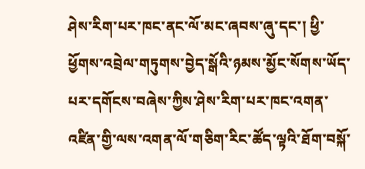ཤེས་རིག་པར་ཁང་ནང་ལོ་མང་ཞབས་ཞུ་དང་། ཕྱི་ཕྱོགས་འབྲེལ་གཏུགས་བྱེད་སྒོའི་ཉམས་མྱོང་སོགས་ཡོད་པར་དགོངས་བཞེས་ཀྱིས་ཤེས་རིག་པར་ཁང་འགན་འཛིན་གྱི་ལས་འགན་ལོ་གཅིག་རིང་ཚོད་ལྟའི་ཐོག་བསྐོ་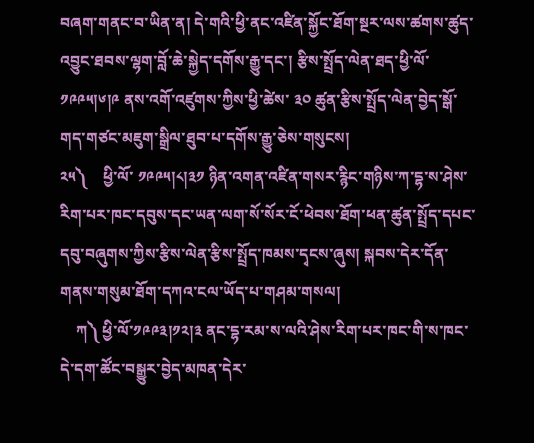བཞག་གནང་བ་ཡིན་ན། དེ་གའི་ཕྱི་ནང་འཛིན་སྐྱོང་ཐོག་སྔར་ལས་ཚགས་ཚུད་འབྱུང་ཐབས་ལྷག་བློ་ཆེ་སྐྱེད་དགོས་རྒྱུ་དང་། རྩིས་སྤྲོད་ལེན་ཐད་ཕྱི་ལོ་༡༩༩༥།༦།༩ ནས་འགོ་འཛུགས་ཀྱིས་ཕྱི་ཚེས་ ༣༠ ཚུན་རྩིས་སྤྲོད་ལེན་བྱེད་སྒོ་གད་གཙང་མཇུག་སྒྲིལ་ཐུབ་པ་དགོས་རྒྱུ་ཅེས་གསུངས།
༢༥༽    ཕྱི་ལོ་ ༡༩༩༥།༨།༣༡ ཉིན་འགན་འཛིན་གསར་རྙིང་གཉིས་ཀ་དྷ་ས་ཤེས་རིག་པར་ཁང་དབུས་དང་ཡན་ལག་སོ་སོར་ངོ་ཕེབས་ཐོག་ཕན་ཚུན་སྤྲོད་དཔང་དབུ་བཞུགས་ཀྱིས་རྩིས་ལེན་རྩིས་སྤྲོད་ཁམས་དྭངས་ཞུས། སྐབས་དེར་དོན་གནས་གསུམ་ཐོག་དཀའ་ངལ་ཡོད་པ་གཤམ་གསལ།
    ཀ༽ ཕྱི་ལོ་༡༩༩༣།༡༢།༣ ནང་དྷ་རམ་ས་ལའི་ཤེས་རིག་པར་ཁང་གི་ས་ཁང་དེ་དག་ཚོང་བསྒྱུར་བྱེད་མཁན་དེར་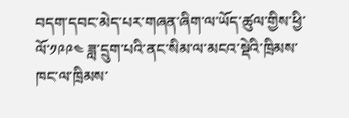བདག་དབང་མེད་པར་གཞན་ཞིག་ལ་ཡོད་ཚུལ་གྱིས་ཕྱི་ལོ་༡༩༩༤ ཟླ་དྲུག་པའི་ནང་སིམ་ལ་མངའ་སྡེའི་ཁྲིམས་ཁང་ལ་ཁྲིམས་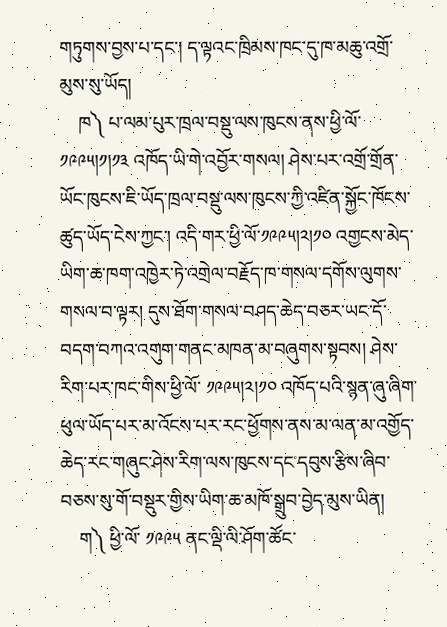གཏུགས་བྱས་པ་དང་། ད་ལྟའང་ཁྲིམས་ཁང་དུ་ཁ་མཆུ་འགྲོ་མུས་སུ་ཡོད།
    ཁ༽ པ་ལམ་པུར་ཁྲལ་བསྡུ་ལས་ཁུངས་ནས་ཕྱི་ལོ་༡༩༩༥།༡།༡༣ འཁོད་ཡི་གེ་འབྱོར་གསལ། ཤེས་པར་འགྲོ་གྲོན་ཡོང་ཁུངས་ཇི་ཡོད་ཁྲལ་བསྡུ་ལས་ཁུངས་ཀྱི་འཛིན་སྐྱོང་ཁོངས་ཚུད་ཡོད་ངེས་ཀྱང་། འདི་གར་ཕྱི་ལོ་༡༩༩༥།༢།༡༠ འགྱངས་མེད་ཡིག་ཆ་ཁག་འཁྱེར་ཏེ་འགྲེལ་བརྗོད་ཁ་གསལ་དགོས་ལུགས་གསལ་བ་ལྟར། དུས་ཐོག་གསལ་བཤད་ཆེད་བཅར་ཡང་དོ་བདག་བཀའ་འགུག་གནང་མཁན་མ་བཞུགས་སྟབས། ཤེས་རིག་པར་ཁང་གིས་ཕྱི་ལོ་ ༡༩༩༥།༢།༡༠ འཁོད་པའི་སྙན་ཞུ་ཞིག་ཕུལ་ཡོད་པར་མ་འོངས་པར་རང་ཕྱོགས་ནས་མ་ལན་མ་འགྱོད་ཆེད་རང་གཞུང་ཤེས་རིག་ལས་ཁུངས་དང་དབུས་རྩིས་ཞིབ་བཅས་སུ་གོ་བསྡུར་གྱིས་ཡིག་ཆ་མཁོ་སྒྲུབ་བྱེད་མུས་ཡིན།
    ག༽ ཕྱི་ལོ་ ༡༩༩༥ ནང་ལྡི་ལི་ཤོག་ཚོང་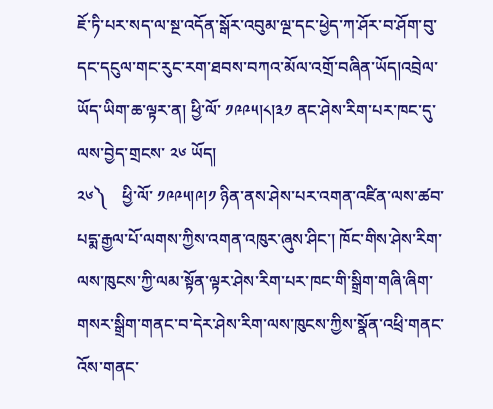ཇོ་ཏི་པར་སད་ལ་སྔ་འདོན་སྒོར་འབུམ་ལྔ་དང་ཕྱེད་ཀ་ཤོར་བ་ཤོག་བུ་དང་དངུལ་གང་རུང་རག་ཐབས་བཀའ་མོལ་འགྲོ་བཞིན་ཡོད།འབྲེལ་ཡོད་ཡིག་ཆ་ལྟར་ན། ཕྱི་ལོ་ ༡༩༩༥།༨།༣༡ ནང་ཤེས་རིག་པར་ཁང་དུ་ལས་བྱེད་གྲངས་ ༢༦ ཡོད།
༢༦༽    ཕྱི་ལོ་ ༡༩༩༥།༩།༡ ཉིན་ནས་ཤེས་པར་འགན་འཛིན་ལས་ཚབ་པདྨ་རྒྱལ་པོ་ལགས་ཀྱིས་འགན་འཁུར་ཞུས་ཤིང་། ཁོང་གིས་ཤེས་རིག་ལས་ཁུངས་ཀྱི་ལམ་སྟོན་ལྟར་ཤེས་རིག་པར་ཁང་གི་སྒྲིག་གཞི་ཞིག་གསར་སྒྲིག་གནང་བ་དེར་ཤེས་རིག་ལས་ཁུངས་ཀྱིས་སྣོན་འཕྲི་གནང་འོས་གནང་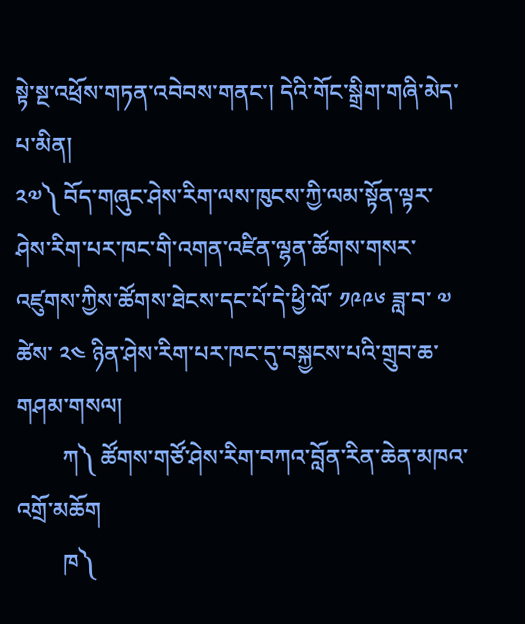སྟེ་སྔ་འཕྲོས་གཏན་འབེབས་གནང་། དེའི་གོང་སྒྲིག་གཞི་མེད་པ་མིན།
༢༧༽ བོད་གཞུང་ཤེས་རིག་ལས་ཁུངས་ཀྱི་ལམ་སྟོན་ལྟར་ཤེས་རིག་པར་ཁང་གི་འགན་འཛིན་ལྷན་ཚོགས་གསར་འཛུགས་ཀྱིས་ཚོགས་ཐེངས་དང་པོ་དེ་ཕྱི་ལོ་ ༡༩༩༦ ཟླ་བ་ ༧ ཚེས་ ༢༤ ཉིན་ཤེས་རིག་པར་ཁང་དུ་བསྐྱངས་པའི་གྲུབ་ཆ་གཤམ་གསལ།
        ཀ༽ ཚོགས་གཙོ་ཤེས་རིག་བཀའ་བློན་རིན་ཆེན་མཁའ་འགྲོ་མཆོག
        ཁ༽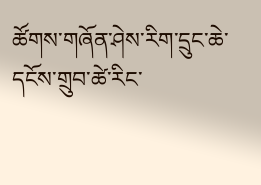ཚོགས་གཞོན་ཤེས་རིག་དྲུང་ཆེ་དངོས་གྲུབ་ཚེ་རིང་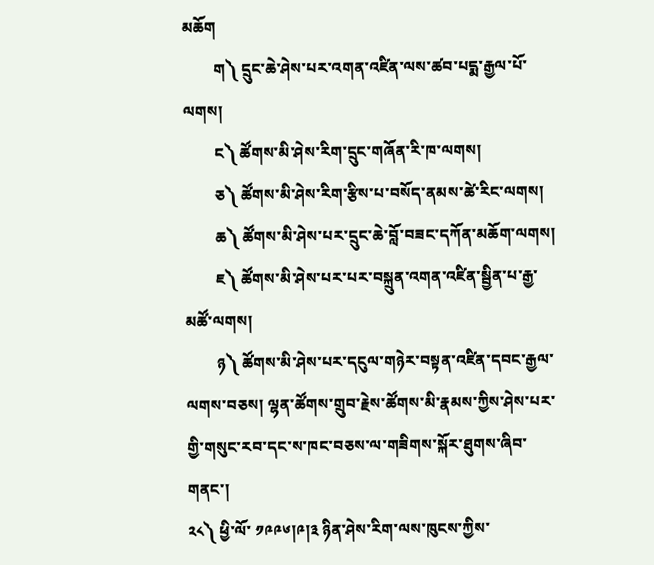མཆོག
        ག༽ དྲུང་ཆེ་ཤེས་པར་འགན་འཛིན་ལས་ཚབ་པདྨ་རྒྱལ་པོ་ལགས།
        ང༽ ཚོགས་མི་ཤེས་རིག་དྲུང་གཞོན་རི་ཁ་ལགས།
        ཅ༽ ཚོགས་མི་ཤེས་རིག་རྩིས་པ་བསོད་ནམས་ཚེ་རིང་ལགས།
        ཆ༽ ཚོགས་མི་ཤེས་པར་དྲུང་ཆེ་བློ་བཟང་དཀོན་མཆོག་ལགས།
        ཇ༽ ཚོགས་མི་ཤེས་པར་པར་བསྐྲུན་འགན་འཛིན་སྦྱིན་པ་རྒྱ་མཚོ་ལགས།
        ཉ༽ ཚོགས་མི་ཤེས་པར་དངུལ་གཉེར་བསྟན་འཛིན་དབང་རྒྱལ་ལགས་བཅས། ལྷན་ཚོགས་གྲུབ་རྗེས་ཚོགས་མི་རྣམས་ཀྱིས་ཤེས་པར་གྱི་གསུང་རབ་དང་ས་ཁང་བཅས་ལ་གཟིགས་སྐོར་ཐུགས་ཞིབ་གནང་།
༢༨༽ ཕྱི་ལོ་ ༡༩༩༦།༩།༣ ཉིན་ཤེས་རིག་ལས་ཁུངས་ཀྱིས་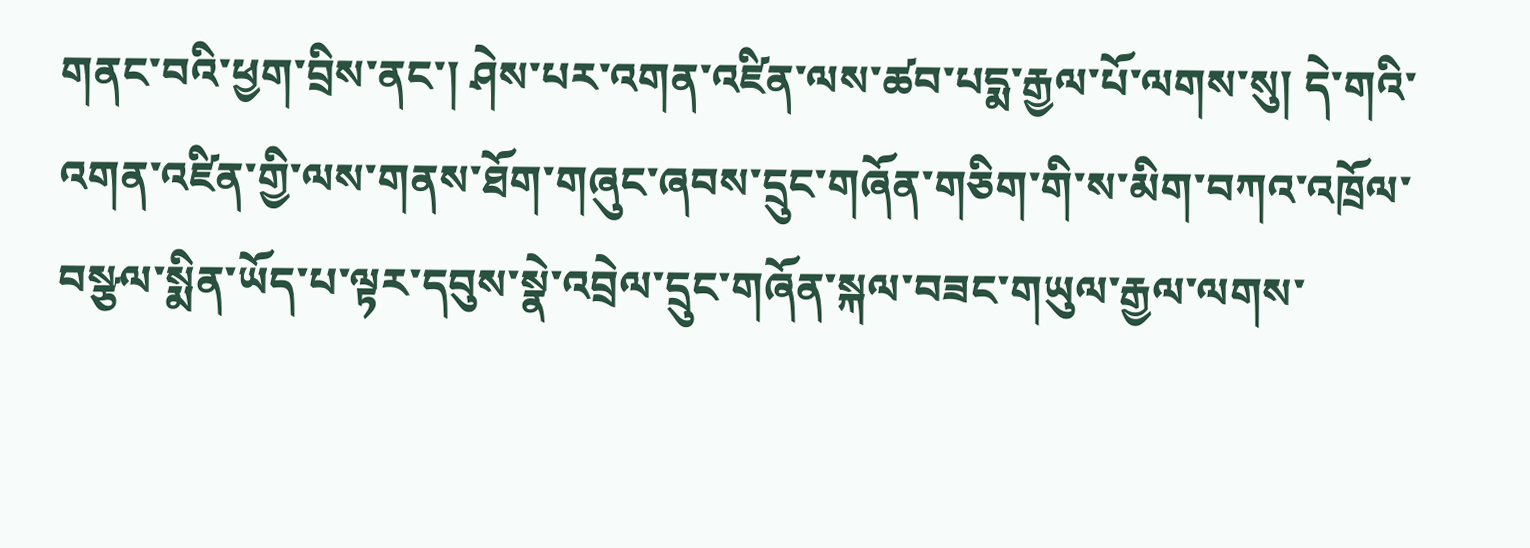གནང་བའི་ཕྱག་བྲིས་ནང་། ཤེས་པར་འགན་འཛིན་ལས་ཚབ་པདྨ་རྒྱལ་པོ་ལགས་སུ། དེ་གའི་འགན་འཛིན་གྱི་ལས་གནས་ཐོག་གཞུང་ཞབས་དྲུང་གཞོན་གཅིག་གི་ས་མིག་བཀའ་འཁྲོལ་བསྩལ་སྨིན་ཡོད་པ་ལྟར་དབུས་སྣེ་འབྲེལ་དྲུང་གཞོན་སྐལ་བཟང་གཡུལ་རྒྱལ་ལགས་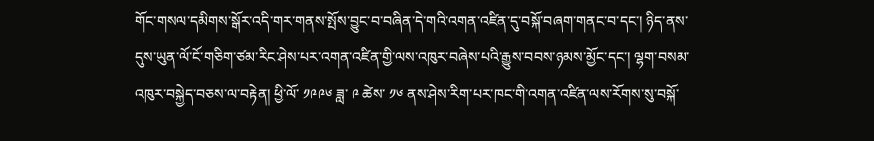གོང་གསལ་དམིགས་སྒོར་འདི་གར་གནས་སྤོས་བྱུང་བ་བཞིན་དེ་གའི་འགན་འཛིན་དུ་བསྐོ་བཞག་གནང་བ་དང་། ཉིད་ནས་དུས་ཡུན་ལོ་ངོ་གཅིག་ཙམ་རིང་ཤེས་པར་འགན་འཛིན་གྱི་ལས་འཁུར་བཞེས་པའི་རྒྱུས་བབས་ཉམས་མྱོང་དང་། ལྷག་བསམ་འཁུར་བསྐྱེད་བཅས་ལ་བརྟེན། ཕྱི་ལོ་ ༡༩༩༦ ཟླ་ ༩ ཚེས་ ༡༦ ནས་ཤེས་རིག་པར་ཁང་གི་འགན་འཛིན་ལས་རོགས་སུ་བསྐོ་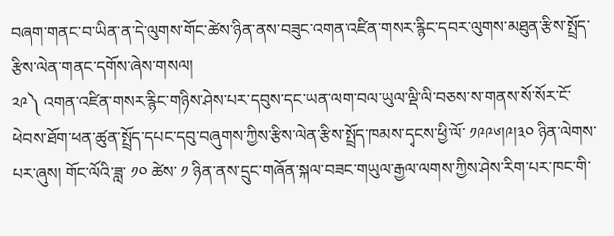བཞག་གནང་བ་ཡིན་ན་དེ་ལུགས་གོང་ཚེས་ཉིན་ནས་བཟུང་འགན་འཛིན་གསར་རྙིང་དབར་ལུགས་མཐུན་རྩིས་སྤྲོད་རྩིས་ལེན་གནང་དགོས་ཞེས་གསལ།
༢༩༽ འགན་འཛིན་གསར་རྙིང་གཉིས་ཤེས་པར་དབུས་དང་ཡན་ལག་བལ་ཡུལ་ལྡི་ལི་བཅས་ས་གནས་སོ་སོར་ངོ་ཕེབས་ཐོག་ཕན་ཚུན་སྤྲོད་དཔང་དབུ་བཞུགས་ཀྱིས་རྩིས་ལེན་རྩིས་སྤྲོད་ཁམས་དྭངས་ཕྱི་ལོ་ ༡༩༩༦།༩།༣༠ ཉིན་ལེགས་པར་ཞུས། གོང་ལོའི་ཟླ་ ༡༠ ཚེས་ ༡ ཉིན་ནས་དྲུང་གཞོན་སྐལ་བཟང་གཡུལ་རྒྱལ་ལགས་ཀྱིས་ཤེས་རིག་པར་ཁང་གི་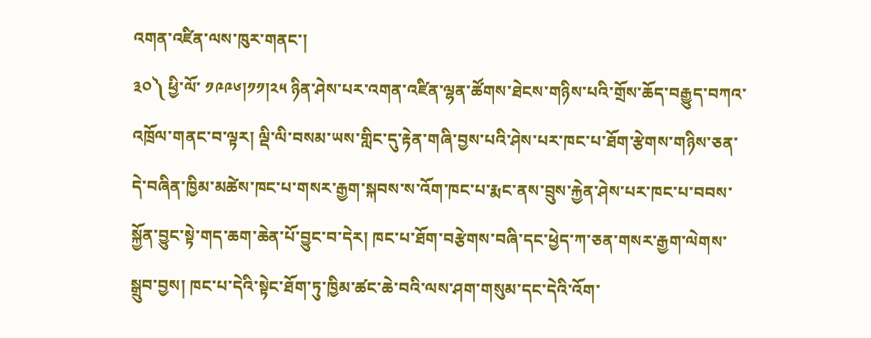འགན་འཛིན་ལས་ཁུར་གནང་།
༣༠༽ ཕྱི་ལོ་ ༡༩༩༦།༡༡།༢༥ ཉིན་ཤེས་པར་འགན་འཛིན་ལྷན་ཚོགས་ཐེངས་གཉིས་པའི་གྲོས་ཆོད་བརྒྱུད་བཀའ་འཁྲོལ་གནང་བ་ལྟར། ལྡི་ལི་བསམ་ཡས་གླིང་དུ་རྟེན་གཞི་བྱས་པའི་ཤེས་པར་ཁང་པ་ཐོག་རྩེགས་གཉིས་ཅན་དེ་བཞིན་ཁྱིམ་མཚེས་ཁང་པ་གསར་རྒྱག་སྐབས་ས་འོག་ཁང་པ་རྨང་ནས་བྲུས་རྐྱེན་ཤེས་པར་ཁང་པ་བབས་སྐྱོན་བྱུང་སྟེ་གད་ཆག་ཆེན་པོ་བྱུང་བ་དེར། ཁང་པ་ཐོག་བརྩེགས་བཞི་དང་ཕྱེད་ཀ་ཅན་གསར་རྒྱག་ལེགས་སྒྲུབ་བྱས། ཁང་པ་དེའི་སྟེང་ཐོག་ཏུ་ཁྱིམ་ཚང་ཆེ་བའི་ལས་ཤག་གསུམ་དང་དེའི་འོག་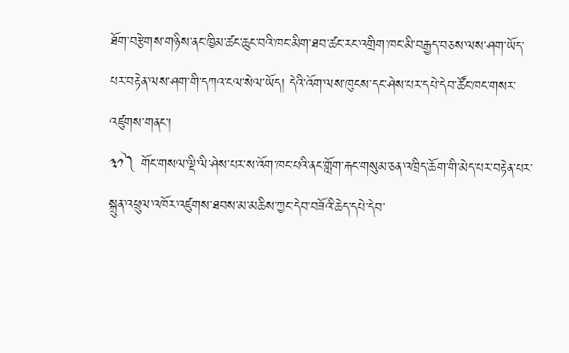ཐོག་བརྩེགས་གཉིས་ནང་ཁྱིམ་ཚང་ཆུང་བའི་ཁང་མིག་ཐབ་ཚང་རང་འགྲིག་ཁང་མི་བརྒྱད་བཅས་ལས་ཤག་ཡོད་པར་བརྟེན་ལས་ཤག་གི་དཀའ་ངལ་སེལ་ཡོད། དེའི་འོག་ལས་ཁུངས་དང་ཤེས་པར་དཔེ་དེབ་ཚོང་ཁང་གསར་འཛུགས་གནང་།
༣༡༽ གོང་གསལ་ལྡི་ལི་ཤེས་པར་ས་འོག་ཁང་པའི་ནང་གློག་རྐང་གསུམ་ཅན་འཁྲིད་ཆོག་གི་མེད་པར་བརྟེན་པར་སྐྲུན་འཕྲུལ་འཁོར་འཛུགས་ཐབས་མ་མཆིས་ཀྱང་དེབ་བཟོའི་ཆེད་དཔེ་དེབ་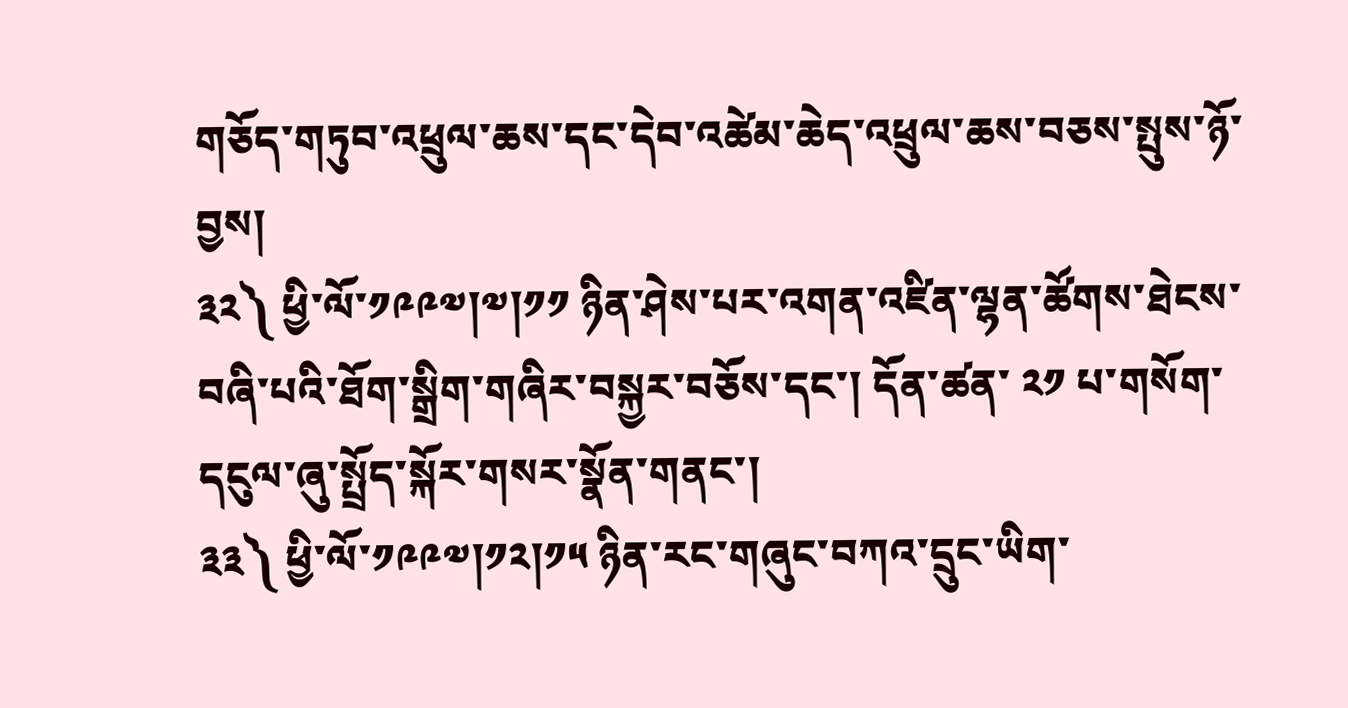གཅོད་གཏུབ་འཕྲུལ་ཆས་དང་དེབ་འཚེམ་ཆེད་འཕྲུལ་ཆས་བཅས་སྤུས་ཉོ་བྱས།
༣༢༽ ཕྱི་ལོ་༡༩༩༧།༧།༡༡ ཉིན་ཤེས་པར་འགན་འཛིན་ལྷན་ཚོགས་ཐེངས་བཞི་པའི་ཐོག་སྒྲིག་གཞིར་བསྐྱར་བཅོས་དང་། དོན་ཚན་ ༢༡ པ་གསོག་དངུལ་ཞུ་སྤྲོད་སྐོར་གསར་སྣོན་གནང་།
༣༣༽ ཕྱི་ལོ་༡༩༩༧།༡༢།༡༥ ཉིན་རང་གཞུང་བཀའ་དྲུང་ཡིག་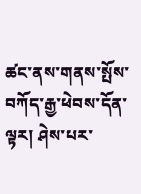ཚང་ནས་གནས་སྤོས་བཀོད་རྒྱ་ཕེབས་དོན་ལྟར། ཤེས་པར་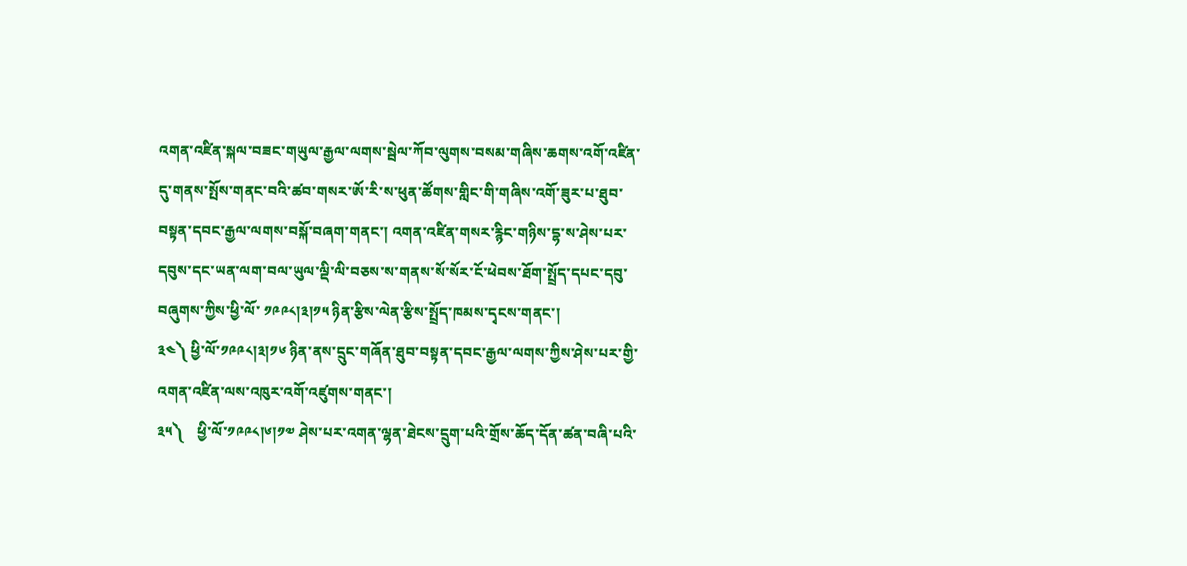འགན་འཛིན་སྐལ་བཟང་གཡུལ་རྒྱལ་ལགས་སྦེལ་ཀོབ་ལུགས་བསམ་གཞིས་ཆགས་འགོ་འཛིན་དུ་གནས་སྤོས་གནང་བའི་ཚབ་གསར་ཨོ་རི་ས་ཕུན་ཚོགས་གླིང་གི་གཞིས་འགོ་ཟུར་པ་ཐུབ་བསྟན་དབང་རྒྱལ་ལགས་བསྐོ་བཞག་གནང་། འགན་འཛིན་གསར་རྙིང་གཉིས་དྷ་ས་ཤེས་པར་དབུས་དང་ཡན་ལག་བལ་ཡུལ་ལྡི་ལི་བཅས་ས་གནས་སོ་སོར་ངོ་ཕེབས་ཐོག་སྤྲོད་དཔང་དབུ་བཞུགས་ཀྱིས་ཕྱི་ལོ་ ༡༩༩༨།༣།༡༥ ཉིན་རྩིས་ལེན་རྩིས་སྤྲོད་ཁམས་དྭངས་གནང་།
༣༤༽ ཕྱི་ལོ་༡༩༩༨།༣།༡༦ ཉིན་ནས་དྲུང་གཞོན་ཐུབ་བསྟན་དབང་རྒྱལ་ལགས་ཀྱིས་ཤེས་པར་གྱི་འགན་འཛིན་ལས་འཁུར་འགོ་འཛུགས་གནང་།
༣༥༽    ཕྱི་ལོ་༡༩༩༨།༦།༡༧ ཤེས་པར་འགན་ལྷན་ཐེངས་དྲུག་པའི་གྲོས་ཆོད་དོན་ཚན་བཞི་པའི་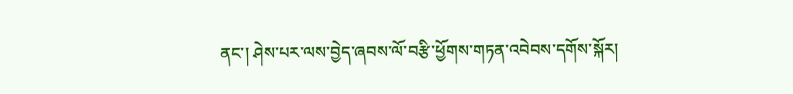ནང་། ཤེས་པར་ལས་བྱེད་ཞབས་ལོ་བརྩི་ཕྱོགས་གཏན་འབེབས་དགོས་སྐོར།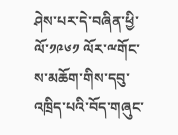ཤེས་པར་དེ་བཞིན་ཕྱི་ལོ་༡༩༦༡ ལོར་ྋགོང་ས་མཆོག་གིས་དབུ་འཁྲིད་པའི་བོད་གཞུང་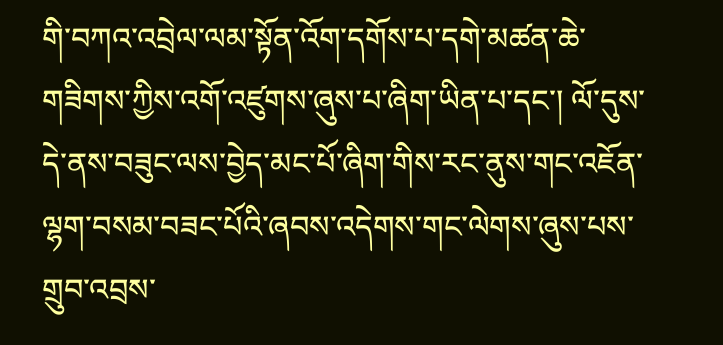གི་བཀའ་འབྲེལ་ལམ་སྟོན་འོག་དགོས་པ་དགེ་མཚན་ཆེ་གཟིགས་ཀྱིས་འགོ་འཛུགས་ཞུས་པ་ཞིག་ཡིན་པ་དང་། ལོ་དུས་དེ་ནས་བཟུང་ལས་བྱེད་མང་པོ་ཞིག་གིས་རང་ནུས་གང་འཇོན་ལྷག་བསམ་བཟང་པོའི་ཞབས་འདེགས་གང་ལེགས་ཞུས་པས་གྲུབ་འབྲས་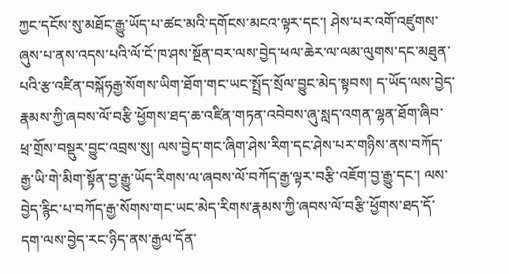ཀྱང་དངོས་སུ་མཐོང་རྒྱུ་ཡོད་པ་ཚང་མའི་དགོངས་མངའ་ལྟར་དང་། ཤེས་པར་འགོ་འཛུགས་ཞུས་པ་ནས་འདས་པའི་ལོ་ངོ་ཁ་ཤས་སྔོན་བར་ལས་བྱེད་ཕལ་ཆེར་ལ་ལམ་ལུགས་དང་མཐུན་པའི་རྩ་འཛིན་བསྐོཧརྒྱ་སོགས་ཡིག་ཐོག་གང་ཡང་སྤྲོད་སྲོལ་བྱུང་མེད་སྟབས། ད་ཡོད་ལས་བྱེད་རྣམས་ཀྱི་ཞབས་ལོ་བརྩི་ཕྱོགས་ཐད་ཆ་འཛིན་གཏན་འབེབས་ཞུ་སླད་འགན་ལྷན་ཐོག་ཞིབ་ཕྲ་གྲོས་བསྡུར་བྱུང་འབྲས་སུ། ལས་བྱེད་གང་ཞིག་ཤེས་རིག་དང་ཤེས་པར་གཉིས་ནས་བཀོད་རྒྱ་ཡི་གེ་མིག་སྟོན་བྱ་རྒྱུ་ཡོད་རིགས་ལ་ཞབས་ལོ་བཀོད་རྒྱ་ལྟར་བརྩི་འཇོག་བྱ་རྒྱུ་དང་། ལས་བྱེད་རྙིང་པ་བཀོད་རྒྱ་སོགས་གང་ཡང་མེད་རིགས་རྣམས་ཀྱི་ཞབས་ལོ་བརྩི་ཕྱོགས་ཐད་དོ་དག་ལས་བྱེད་རང་ཉིད་ནས་རྒྱལ་དོན་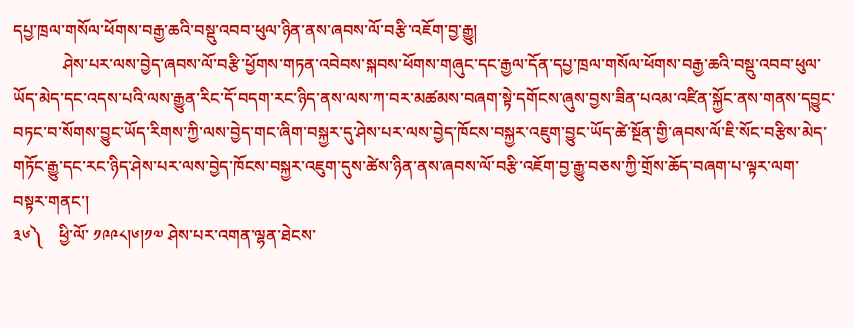དཔྱ་ཁྲལ་གསོལ་ཕོགས་བརྒྱ་ཆའི་བསྡུ་འབབ་ཕུལ་ཉིན་ནས་ཞབས་ལོ་བརྩི་འཇོག་བྱ་རྒྱུ།
            ཤེས་པར་ལས་བྱེད་ཞབས་ལོ་བརྩི་ཕྱོགས་གཏན་འབེབས་སྐབས་ཕོགས་གཞུང་དང་རྒྱལ་དོན་དཔྱ་ཁྲལ་གསོལ་ཕོགས་བརྒྱ་ཆའི་བསྡུ་འབབ་ཕུལ་ཡོད་མེད་དང་འདས་པའི་ལས་རྒྱུན་རིང་དོ་བདག་རང་ཉིད་ནས་ལས་ཀ་བར་མཚམས་བཞག་སྟེ་དགོངས་ཞུས་བྱས་ཟིན་པའམ་འཛིན་སྐྱོང་ནས་གནས་དབྱུང་བཏང་བ་སོགས་བྱུང་ཡོད་རིགས་ཀྱི་ལས་བྱེད་གང་ཞིག་བསྐྱར་དུ་ཤེས་པར་ལས་བྱེད་ཁོངས་བསྐྱར་འཇུག་བྱུང་ཡོད་ཚེ་སྔོན་གྱི་ཞབས་ལོ་ཇི་སོང་བརྩིས་མེད་གཏོང་རྒྱུ་དང་རང་ཉིད་ཤེས་པར་ལས་བྱེད་ཁོངས་བསྐྱར་འཇུག་དུས་ཚེས་ཉིན་ནས་ཞབས་ལོ་བརྩི་འཇོག་བྱ་རྒྱུ་བཅས་ཀྱི་གྲོས་ཆོད་བཞག་པ་ལྟར་ལག་བསྟར་གནང་།
༣༦༽    ཕྱི་ལོ་ ༡༩༩༨།༦།༡༧ ཤེས་པར་འགན་ལྷན་ཐེངས་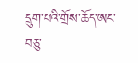དྲུག་པའི་གྲོས་ཆོད་ཨང་བཅུ་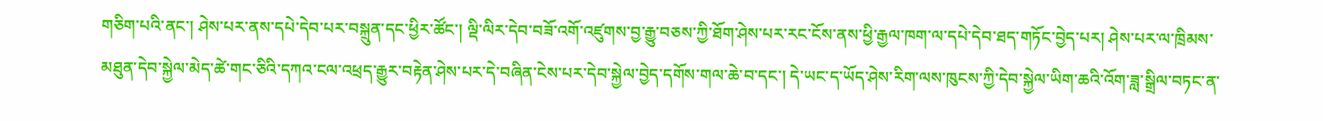གཅིག་པའི་ནང་། ཤེས་པར་ནས་དཔེ་དེབ་པར་བསྐྲུན་དང་ཕྱིར་ཚོང་། ལྡི་ལིར་དེབ་བཟོ་འགོ་འཛུགས་བྱ་རྒྱུ་བཅས་ཀྱི་ཐོག་ཤེས་པར་རང་ངོས་ནས་ཕྱི་རྒྱལ་ཁག་ལ་དཔེ་དེབ་ཐད་གཏོང་བྱེད་པར། ཤེས་པར་ལ་ཁྲིམས་མཐུན་དེབ་སྐྱེལ་མེད་ཚེ་གང་ཅིའི་དཀའ་ངལ་འཕྲད་རྒྱུར་བརྟེན་ཤེས་པར་དེ་བཞིན་ངེས་པར་དེབ་སྐྱེལ་བྱེད་དགོས་གལ་ཆེ་བ་དང་། དེ་ཡང་ད་ཡོད་ཤེས་རིག་ལས་ཁུངས་ཀྱི་དེབ་སྐྱེལ་ཡིག་ཆའི་འོག་ཟླ་སྒྲིལ་བཏང་ན་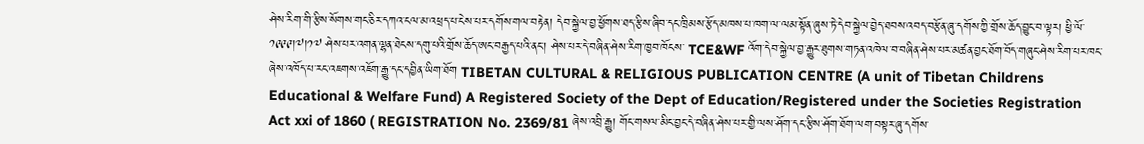ཤེས་རིག་གི་རྩིས་སོགས་གང་ཅིར་དཀའ་ངལ་མ་འཕྲད་པ་ངེས་པར་དགོས་གལ་བརྟེན། དེབ་སྐྱེལ་བྱ་ཕྱོགས་ཐད་རྩིས་ཞིབ་དང་ཁྲིམས་རྩོད་མཁས་པ་ཁག་ལ་ལམ་སྟོན་ཞུས་ཏེ་དེབ་སྐྱེལ་བྱེད་ཐབས་འབད་བརྩོན་ཞུ་དགོས་ཀྱི་གྲོས་ཆོད་བྱུང་བ་ལྟར། ཕྱི་ལོ་ ༡༩༩༩།༧།༡༧ ཤེས་པར་འགན་ལྷན་ཐེངས་དགུ་པའི་གྲོས་ཆོད་ཨང་བརྒྱད་པའི་ནང་། ཤེས་པར་དེ་བཞིན་ཤེས་རིག་ཁྱབ་ཁོངས་ TCE&WF འོག་དེབ་སྐྱེལ་བྱ་རྒྱུར་ཐུགས་གཏན་འཁེལ་བ་བཞིན་ཤེས་པར་མཚན་བྱང་ཐོག་བོད་གཞུང་ཤེས་རིག་པར་ཁང་ཞེས་འཁོད་པ་རང་འཇགས་འཇོག་རྒྱུ་དང་དབྱིན་ཡིག་ཐོག TIBETAN CULTURAL & RELIGIOUS PUBLICATION CENTRE (A unit of Tibetan Childrens Educational & Welfare Fund) A Registered Society of the Dept of Education/Registered under the Societies Registration Act xxi of 1860 ( REGISTRATION No. 2369/81 ཞེས་འབྲི་རྒྱུ། གོང་གསལ་མིང་བྱང་དེ་བཞིན་ཤེས་པར་གྱི་ལས་ཤོག་དང་རྩིས་ཤོག་ཐོག་ལག་བསྟར་ཞུ་དགོས་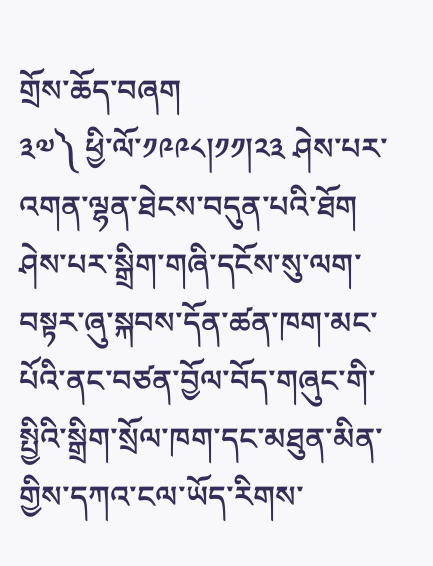གྲོས་ཆོད་བཞག
༣༧༽ ཕྱི་ལོ་༡༩༩༨།༡༡།༢༣ ཤེས་པར་འགན་ལྷན་ཐེངས་བདུན་པའི་ཐོག ཤེས་པར་སྒྲིག་གཞི་དངོས་སུ་ལག་བསྟར་ཞུ་སྐབས་དོན་ཚན་ཁག་མང་པོའི་ནང་བཙན་བྱོལ་བོད་གཞུང་གི་སྤྱིའི་སྒྲིག་སྲོལ་ཁག་དང་མཐུན་མིན་གྱིས་དཀའ་ངལ་ཡོད་རིགས་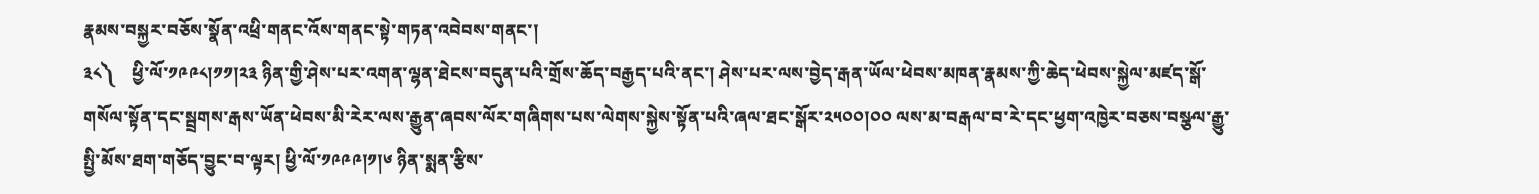རྣམས་བསྐྱར་བཅོས་སྣོན་འཕྲི་གནང་འོས་གནང་སྟེ་གཏན་འབེབས་གནང་།
༣༨༽    ཕྱི་ལོ་༡༩༩༨།༡༡།༢༣ ཉིན་གྱི་ཤེས་པར་འགན་ལྷན་ཐེངས་བདུན་པའི་གྲོས་ཆོད་བརྒྱད་པའི་ནང་། ཤེས་པར་ལས་བྱེད་རྒན་ཡོལ་ཕེབས་མཁན་རྣམས་ཀྱི་ཆེད་ཕེབས་སྐྱེལ་མཛད་སྒོ་གསོལ་སྟོན་དང་སྦྲགས་རྒས་ཡོན་ཕེབས་མི་རེར་ལས་རྒྱུན་ཞབས་ལོར་གཞིགས་པས་ལེགས་སྐྱེས་སྟོན་པའི་ཞལ་ཐང་སྒོར་༢༥༠༠།༠༠ ལས་མ་བརྒལ་བ་རེ་དང་ཕྱག་འཁྱེར་བཅས་བསྩལ་རྒྱུ་སྤྱི་མོས་ཐག་གཅོད་བྱུང་བ་ལྟར། ཕྱི་ལོ་༡༩༩༩།༡།༦ ཉིན་སྨན་རྩིས་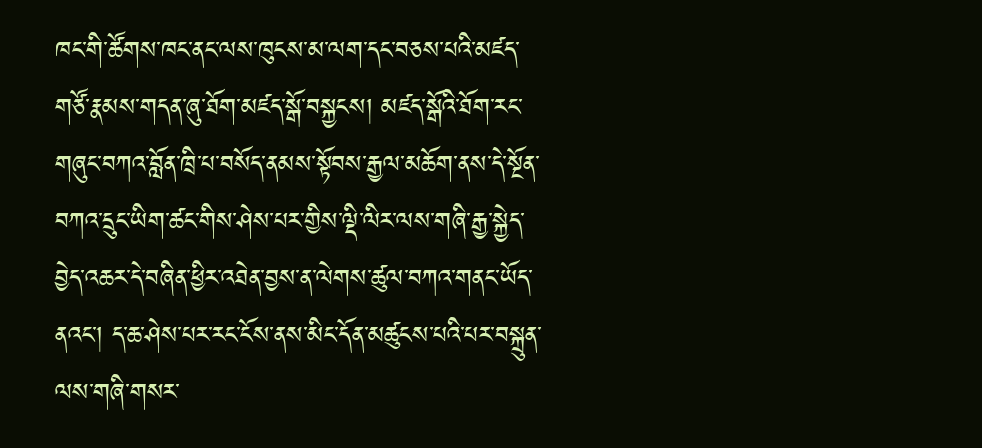ཁང་གི་ཚོགས་ཁང་ནང་ལས་ཁུངས་མ་ལག་དང་བཅས་པའི་མཛད་གཙོ་རྣམས་གདན་ཞུ་ཐོག་མཛད་སྒོ་བསྐྱངས། མཛད་སྒོའི་ཐོག་རང་གཞུང་བཀའ་བློན་ཁྲི་པ་བསོད་ནམས་སྟོབས་རྒྱལ་མཆོག་ནས་དེ་སྔོན་བཀའ་དྲུང་ཡིག་ཚང་གིས་ཤེས་པར་གྱིས་ལྡི་ལིར་ལས་གཞི་རྒྱ་སྐྱེད་བྱེད་འཆར་དེ་བཞིན་ཕྱིར་འཐེན་བྱས་ན་ལེགས་ཚུལ་བཀའ་གནང་ཡོད་ནའང་། ད་ཆ་ཤེས་པར་རང་ངོས་ནས་མིང་དོན་མཚུངས་པའི་པར་བསྐྲུན་ལས་གཞི་གསར་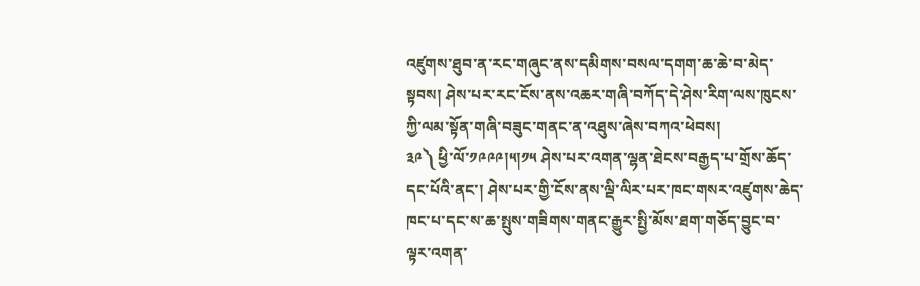འཛུགས་ཐུབ་ན་རང་གཞུང་ནས་དམིགས་བསལ་དགག་ཆ་ཆེ་བ་མེད་སྟབས། ཤེས་པར་རང་ངོས་ནས་འཆར་གཞི་བཀོད་དེ་ཤེས་རིག་ལས་ཁུངས་ཀྱི་ལམ་སྟོན་གཞི་བཟུང་གནང་ན་འཐུས་ཞེས་བཀའ་ཕེབས།
༣༩༽ ཕྱི་ལོ་༡༩༩༩།༥།༡༥ ཤེས་པར་འགན་ལྷན་ཐེངས་བརྒྱད་པ་གྲོས་ཆོད་དང་པོའི་ནང་། ཤེས་པར་གྱི་ངོས་ནས་ལྡི་ལིར་པར་ཁང་གསར་འཛུགས་ཆེད་ཁང་པ་དང་ས་ཆ་སྤུས་གཟིགས་གནང་རྒྱུར་སྤྱི་མོས་ཐག་གཅོད་བྱུང་བ་ལྟར་འགན་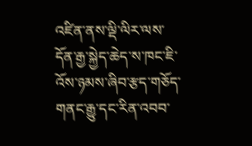འཛིན་ནས་ལྡི་ལིར་ལས་དོན་རྒྱ་སྐྱེད་ཆེད་ས་ཁང་ཇི་འོས་ཉམས་ཞིབ་རྩད་གཅོད་གནང་རྒྱུ་དང་རིན་འབབ་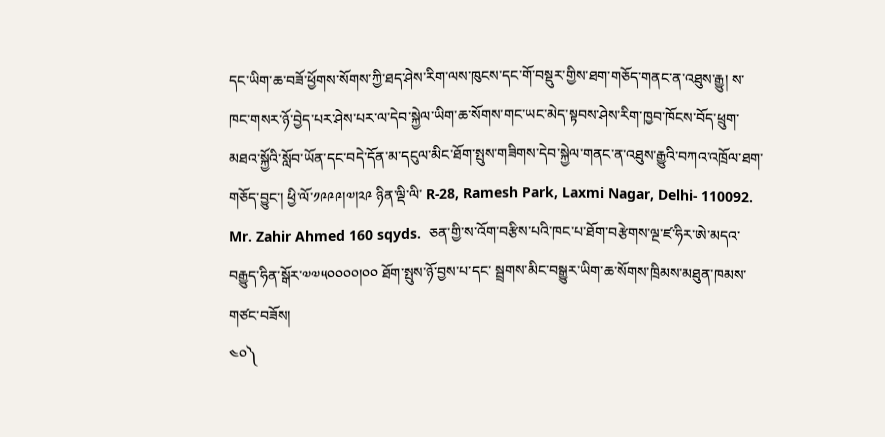དང་ཡིག་ཆ་བཟོ་ཕྱོགས་སོགས་ཀྱི་ཐད་ཤེས་རིག་ལས་ཁུངས་དང་གོ་བསྡུར་གྱིས་ཐག་གཅོད་གནང་ན་འཐུས་རྒྱུ། ས་ཁང་གསར་ཉོ་བྱེད་པར་ཤེས་པར་ལ་དེབ་སྐྱེལ་ཡིག་ཆ་སོགས་གང་ཡང་མེད་སྟབས་ཤེས་རིག་ཁྱབ་ཁོངས་བོད་ཕྲུག་མཐའ་སྐྱོའི་སློབ་ཡོན་དང་བདེ་དོན་མ་དངུལ་མིང་ཐོག་སྤུས་གཟིགས་དེབ་སྐྱེལ་གནང་ན་འཐུས་རྒྱུའི་བཀའ་འཁྲོལ་ཐག་གཅོད་བྱུང་། ཕྱི་ལོ་༡༩༩༩།༧།༢༩ ཉིན་ལྡི་ལི་ R-28, Ramesh Park, Laxmi Nagar, Delhi- 110092. Mr. Zahir Ahmed 160 sqyds.  ཅན་གྱི་ས་འོག་བརྩིས་པའི་ཁང་པ་ཐོག་བརྩེགས་ལྔ་ཛ་ཧིར་ཨེ་མདའ་བརྒྱུད་ཧིན་སྒོར་༧༧༥༠༠༠༠།༠༠ ཐོག་སྤུས་ཉོ་བྱས་པ་དང་ སྦྲགས་མིང་བསྒྱུར་ཡིག་ཆ་སོགས་ཁྲིམས་མཐུན་ཁམས་གཙང་བཟོས།
༤༠༽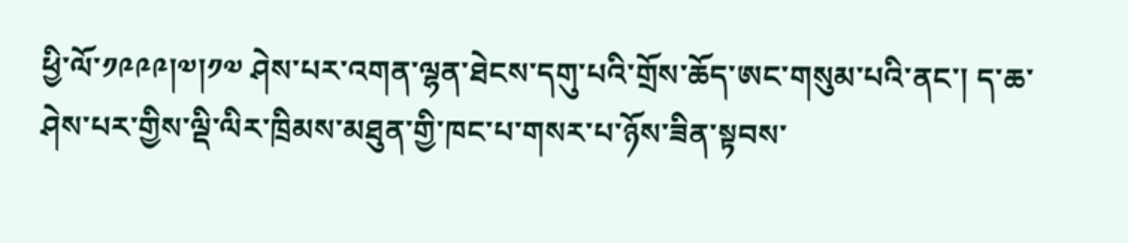ཕྱི་ལོ་༡༩༩༩།༧།༡༧ ཤེས་པར་འགན་ལྷན་ཐེངས་དགུ་པའི་གྲོས་ཆོད་ཨང་གསུམ་པའི་ནང་། ད་ཆ་ཤེས་པར་གྱིས་ལྡི་ལིར་ཁྲིམས་མཐུན་གྱི་ཁང་པ་གསར་པ་ཉོས་ཟིན་སྟབས་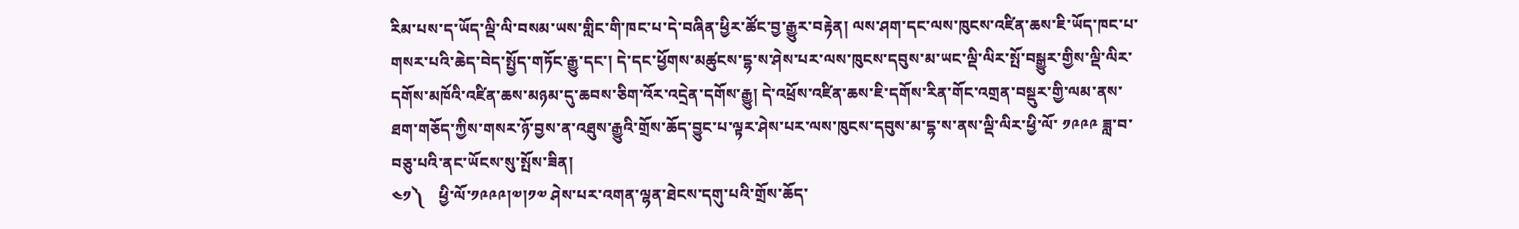རིམ་པས་ད་ཡོད་ལྡི་ལི་བསམ་ཡས་གླིང་གི་ཁང་པ་དེ་བཞིན་ཕྱིར་ཚོང་བྱ་རྒྱུར་བརྟེན། ལས་ཤག་དང་ལས་ཁུངས་འཛིན་ཆས་ཇི་ཡོད་ཁང་པ་གསར་པའི་ཆེད་བེད་སྤྱོད་གཏོང་རྒྱུ་དང་། དེ་དང་ཕྱོགས་མཚུངས་དྷ་ས་ཤེས་པར་ལས་ཁུངས་དབུས་མ་ཡང་ལྡི་ལིར་སྤོ་བསྒྱུར་གྱིས་ལྡི་ལིར་དགོས་མཁོའི་འཛིན་ཆས་མཉམ་དུ་ཆབས་ཅིག་འོར་འདྲེན་དགོས་རྒྱུ། དེ་འཕྲོས་འཛིན་ཆས་ཇི་དགོས་རིན་གོང་འགྲན་བསྡུར་གྱི་ལམ་ནས་ཐག་གཅོད་ཀྱིས་གསར་ཉོ་བྱས་ན་འཐུས་རྒྱུའི་གྲོས་ཆོད་བྱུང་པ་ལྟར་ཤེས་པར་ལས་ཁུངས་དབུས་མ་དྷ་ས་ནས་ལྡི་ལིར་ཕྱི་ལོ་ ༡༩༩༩ ཟླ་བ་བཅུ་པའི་ནང་ཡོངས་སུ་སྤོས་ཟིན།
༤༡༽    ཕྱི་ལོ་༡༩༩༩།༧།༡༧ ཤེས་པར་འགན་ལྷན་ཐེངས་དགུ་པའི་གྲོས་ཆོད་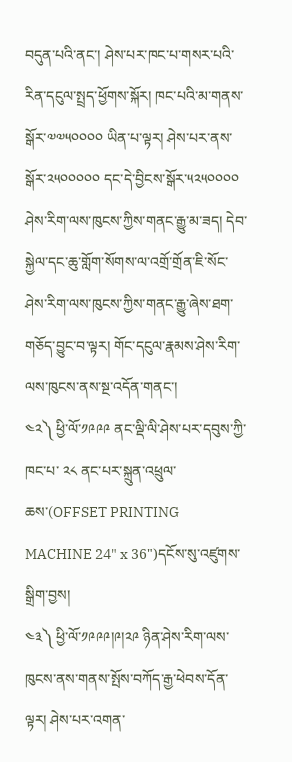བདུན་པའི་ནང་། ཤེས་པར་ཁང་པ་གསར་པའི་རིན་དངུལ་སྤྲད་ཕྱོགས་སྐོར། ཁང་པའི་མ་གནས་སྒོར་༧༧༥༠༠༠༠ ཡིན་པ་ལྟར། ཤེས་པར་ནས་སྒོར་༢༥༠༠༠༠༠ དང་དེ་བྱིངས་སྒོར་༥༢༥༠༠༠༠ ཤེས་རིག་ལས་ཁུངས་ཀྱིས་གནང་རྒྱུ་མ་ཟད། དེབ་སྐྱེལ་དང་ཆུ་གློག་སོགས་ལ་འགྲོ་གྲོན་ཇི་སོང་ཤེས་རིག་ལས་ཁུངས་ཀྱིས་གནང་རྒྱུ་ཞེས་ཐག་གཅོད་བྱུང་བ་ལྟར། གོང་དངུལ་རྣམས་ཤེས་རིག་ལས་ཁུངས་ནས་སྔ་འདོན་གནང་།
༤༢༽ ཕྱི་ལོ་༡༩༩༩ ནང་ལྡི་ལི་ཤེས་པར་དབུས་ཀྱི་ཁང་པ་ ༢༨ ནང་པར་སྐྲུན་འཕྲུལ་ཆས་(OFFSET PRINTING MACHINE 24" x 36")དངོས་སུ་འཛུགས་སྒྲིག་བྱས།
༤༣༽ ཕྱི་ལོ་༡༩༩༩།༩།༢༩ ཉིན་ཤེས་རིག་ལས་ཁུངས་ནས་གནས་སྤོས་བཀོད་རྒྱ་ཕེབས་དོན་ལྟར། ཤེས་པར་འགན་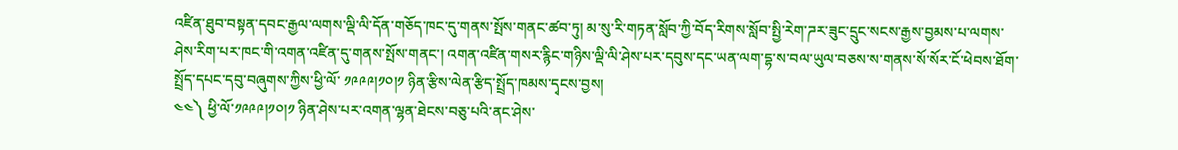འཛིན་ཐུབ་བསྟན་དབང་རྒྱལ་ལགས་ལྡི་ལི་དོན་གཅོད་ཁང་དུ་གནས་སྤོས་གནང་ཚབ་ཏུ། མ་སུ་རི་གཏན་སློབ་ཀྱི་བོད་རིགས་སློབ་སྤྱི་རེག་ཌར་ཟུང་དྲུང་སངས་རྒྱས་བྱམས་པ་ལགས་ཤེས་རིག་པར་ཁང་གི་འགན་འཛིན་དུ་གནས་སྤོས་གནང་། འགན་འཛིན་གསར་རྙིང་གཉིས་ལྡི་ལི་ཤེས་པར་དབུས་དང་ཡན་ལག་དྷ་ས་བལ་ཡུལ་བཅས་ས་གནས་སོ་སོར་ངོ་ཕེབས་ཐོག་སྤྲོད་དཔང་དབུ་བཞུགས་ཀྱིས་ཕྱི་ལོ་ ༡༩༩༩།༡༠།༡ ཉིན་རྩིས་ལེན་རྩིད་སྤྲོད་ཁམས་དྭངས་བྱས།
༤༤༽ ཕྱི་ལོ་༡༩༩༩།༡༠།༡ ཉིན་ཤེས་པར་འགན་ལྷན་ཐེངས་བཅུ་པའི་ནང་ཤེས་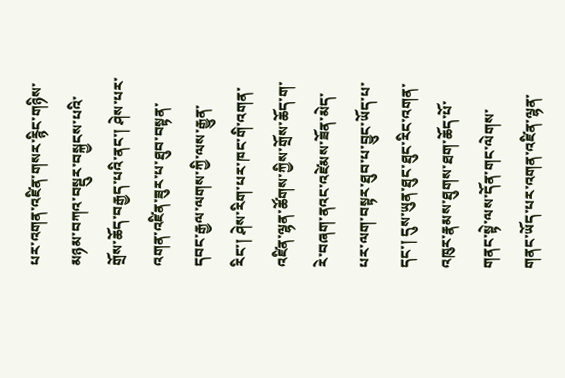པར་འགན་འཛིན་གསར་རྙིང་གཉིས་མཉམ་བཀའ་བསྡུར་བསྐྱངས་པའི་གྲོས་ཆོད་བརྒྱད་པའི་ནང་། ཤེས་པར་འགན་འཛིན་ཟུར་པ་ཐུབ་བསྟན་དབང་རྒྱལ་ལགས་ཀྱི་ལས་རྒྱུན་རིང་། ཤེས་རིག་པར་ཁང་གི་འགན་འཛིན་ལྷན་ཚོགས་ཀྱིས་གྲོས་ཆོད་ག་རེ་བཞག་ནའང་འཛེམས་ཟོན་མེད་པར་ལག་བསྟར་ཐུབ་པ་བྱུང་ཡོད་པ་དང་། དུས་ཡུན་ཐུང་ཐུང་རིང་འགན་འཁུར་རྣམས་ཐུགས་ཐག་ཆོད་པོ་གནང་སྟེ་ལས་དོན་གང་ལེགས་གནང་ཡོད་པར་འགན་འཛིན་ལྷན་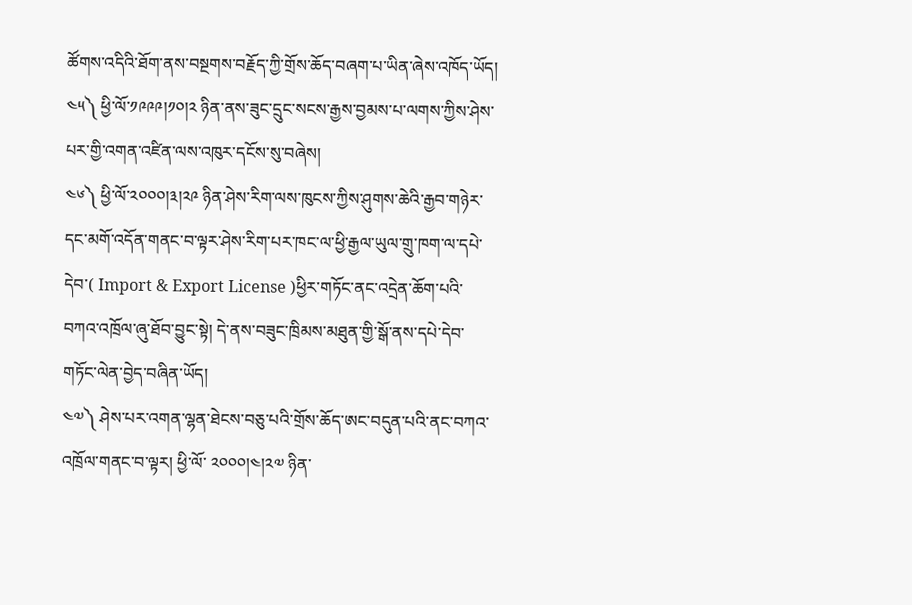ཚོགས་འདིའི་ཐོག་ནས་བསྔགས་བརྗོད་ཀྱི་གྲོས་ཆོད་བཞག་པ་ཡིན་ཞེས་འཁོད་ཡོད།
༤༥༽ ཕྱི་ལོ་༡༩༩༩།༡༠།༢ ཉིན་ནས་ཟུང་དྲུང་སངས་རྒྱས་བྱམས་པ་ལགས་ཀྱིས་ཤེས་པར་གྱི་འགན་འཛིན་ལས་འཁུར་དངོས་སུ་བཞེས།
༤༦༽ ཕྱི་ལོ་༢༠༠༠།༣།༢༩ ཉིན་ཤེས་རིག་ལས་ཁུངས་ཀྱིས་ཤུགས་ཆེའི་རྒྱབ་གཉེར་དང་མགོ་འདོན་གནང་བ་ལྟར་ཤེས་རིག་པར་ཁང་ལ་ཕྱི་རྒྱལ་ཡུལ་གྲུ་ཁག་ལ་དཔེ་དེབ་( Import & Export License )ཕྱིར་གཏོང་ནང་འདྲེན་ཆོག་པའི་བཀའ་འཁྲོལ་ཞུ་ཐོབ་བྱུང་སྟེ། དེ་ནས་བཟུང་ཁྲིམས་མཐུན་གྱི་སྒོ་ནས་དཔེ་དེབ་གཏོང་ལེན་བྱེད་བཞིན་ཡོད།
༤༧༽ ཤེས་པར་འགན་ལྷན་ཐེངས་བཅུ་པའི་གྲོས་ཆོད་ཨང་བདུན་པའི་ནང་བཀའ་འཁྲོལ་གནང་བ་ལྟར། ཕྱི་ལོ་ ༢༠༠༠།༤།༢༧ ཉིན་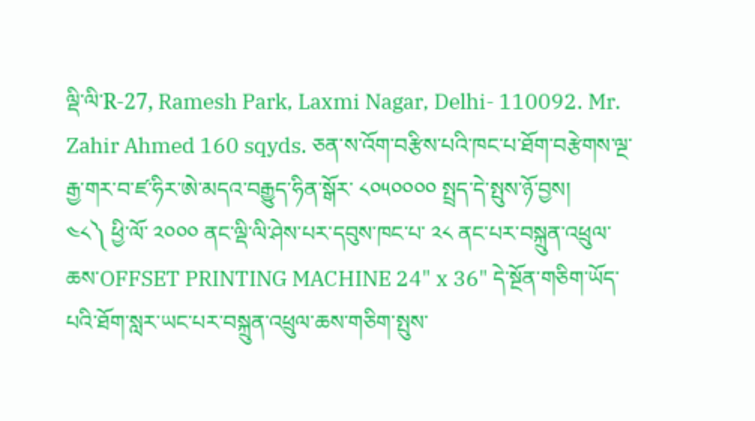ལྡི་ལི་R-27, Ramesh Park, Laxmi Nagar, Delhi- 110092. Mr. Zahir Ahmed 160 sqyds. ཅན་ས་འོག་བརྩིས་པའི་ཁང་པ་ཐོག་བརྩེགས་ལྔ་རྒྱ་གར་བ་ཛ་ཧིར་ཨེ་མདའ་བརྒྱུད་ཧིན་སྒོར་ ༨༠༥༠༠༠༠ སྤྲད་དེ་སྤུས་ཉོ་བྱས།
༤༨༽ ཕྱི་ལོ་ ༢༠༠༠ ནང་ལྡི་ལི་ཤེས་པར་དབུས་ཁང་པ་ ༢༨ ནང་པར་བསྐྲུན་འཕྲུལ་ཆས་OFFSET PRINTING MACHINE 24" x 36" དེ་སྔོན་གཅིག་ཡོད་པའི་ཐོག་སླར་ཡང་པར་བསྐྲུན་འཕྲུལ་ཆས་གཅིག་སྤུས་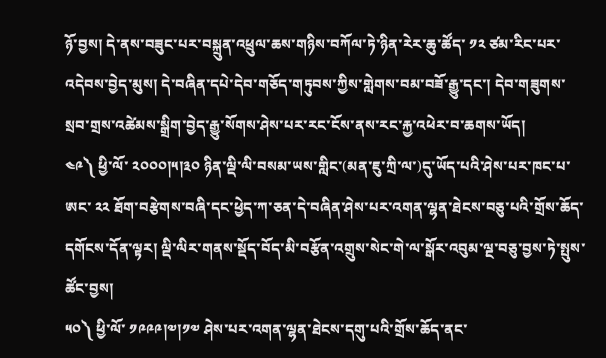ཉོ་བྱས། དེ་ནས་བཟུང་པར་བསྐྲུན་འཕྲུལ་ཆས་གཉིས་བཀོལ་ཏེ་ཉིན་རེར་ཆུ་ཚོད་ ༡༢ ཙམ་རིང་པར་འདེབས་བྱེད་མུས། དེ་བཞིན་དཔེ་དེབ་གཅོད་གཏུབས་ཀྱིས་གླེགས་བམ་བཟོ་རྒྱུ་དང་། དེབ་གཟུགས་སྲབ་གྲས་འཚེམས་སྒྲིག་བྱེད་རྒྱུ་སོགས་ཤེས་པར་རང་ངོས་ནས་རང་རྐྱ་འཕེར་བ་ཆགས་ཡོད།
༤༩༽ ཕྱི་ལོ་ ༢༠༠༠།༥།༣༠ ཉིན་ལྡི་ལི་བསམ་ཡས་གླིང་(མན་ཇུ་ཀྲི་ལ་)དུ་ཡོད་པའི་ཤེས་པར་ཁང་པ་ཨང་ ༢༢ ཐོག་བརྩེགས་བཞི་དང་ཕྱེད་ཀ་ཅན་དེ་བཞིན་ཤེས་པར་འགན་ལྷན་ཐེངས་བཅུ་པའི་གྲོས་ཆོད་དགོངས་དོན་ལྟར། ལྡི་ལིར་གནས་སྡོད་བོད་མི་བརྩོན་འགྲུས་སེང་གེ་ལ་སྒོར་འབུམ་ལྔ་བཅུ་བྱས་ཏེ་སྤུས་ཚོང་བྱས།
༥༠༽ ཕྱི་ལོ་ ༡༩༩༩།༧།༡༧ ཤེས་པར་འགན་ལྷན་ཐེངས་དགུ་པའི་གྲོས་ཆོད་ནང་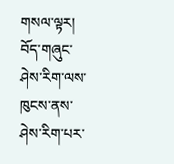གསལ་ལྟར། བོད་གཞུང་ཤེས་རིག་ལས་ཁུངས་ནས་ཤེས་རིག་པར་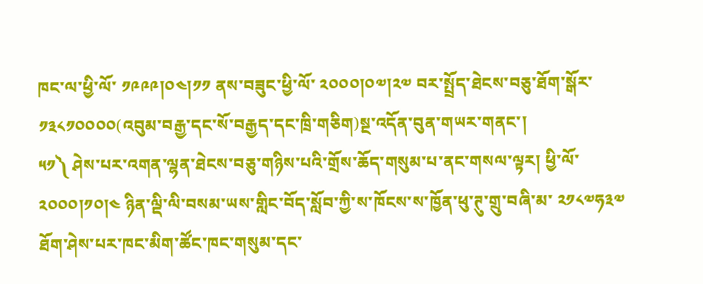ཁང་ལ་ཕྱི་ལོ་ ༡༩༩༩།༠༤།༡༡ ནས་བཟུང་ཕྱི་ལོ་ ༢༠༠༠།༠༧།༢༧ བར་སྤྲོད་ཐེངས་བཅུ་ཐོག་སྒོར་ ༡༣༨༡༠༠༠༠(འབུམ་བརྒྱ་དང་སོ་བརྒྱད་དང་ཁྲི་གཅིག)སྔ་འདོན་བུན་གཡར་གནང་།
༥༡༽ ཤེས་པར་འགན་ལྷན་ཐེངས་བཅུ་གཉིས་པའི་གྲོས་ཆོད་གསུམ་པ་ནང་གསལ་ལྟར། ཕྱི་ལོ་ ༢༠༠༠།༡༠།༤ ཉིན་ལྡི་ལི་བསམ་ཡས་གླིང་བོད་སློབ་ཀྱི་ས་ཁོངས་ས་ཁྱོན་ཕུ་ཊུ་གྲུ་བཞི་མ་ ༢༡༨༧ཧ༣༧ ཐོག་ཤེས་པར་ཁང་མིག་ཚོང་ཁང་གསུམ་དང་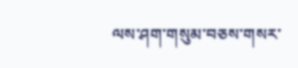ལས་ཤག་གསུམ་བཅས་གསར་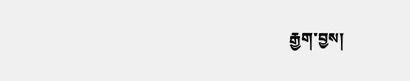རྒྱག་བྱས།